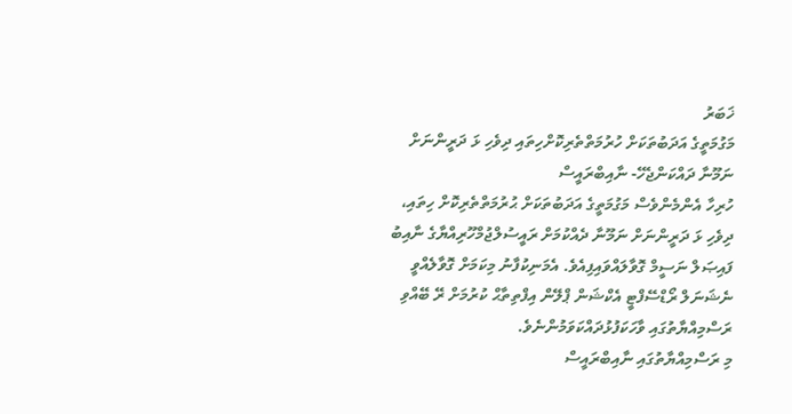ޚަބަރު
މަގުމަތީގެ އަދަބުތަކަށް ހުރުމަތްތެރިކޮށްހިތައި ދިވެހި ޅަ ދަރީންނަށް ނަމޫނާ ދައްކަންޖެހޭ- ނާއިބްރައީސް
ހުރިހާ އެންމެންވެސް މަގުމަތީގެ އަދަބުތަކަށް ޙުރުމަތްތެރިކޮށް ހިތައި، ދިވެހި ޅަ ދަރީންނަށް ނަމޫނާ ދެއްކުމަށް ރައީސުލްޖުމްހޫރިއްޔާގެ ނާއިބު ފައިޞަލް ނަސީމް ގޮވާލައްވައިފިއެވެ. އެމަނިކުފާނު މިކަމަށް ގޮވާލެއްވީ ނެޝަނަލް ރޯޑްސޭފްޓީ އެކްޝަން ޕްލޭން އިފްތިތާޙް ކުރުމަށް ރޭ ބޭއްވި ރަސްމިއްޔާތުގައި ވާހަކަފުޅުދައްކަވަމުންނެވެ.
މި ރަސްމިއްޔާތުގައި ނާއިބްރައީސް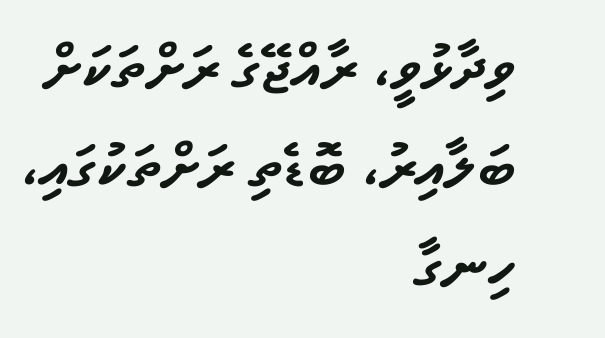ވިދާޅުވީ، ރާއްޖޭގެ ރަށްތަކަށް ބަލާއިރު، ބޮޑެތި ރަށްތަކުގައި، ހިނގާ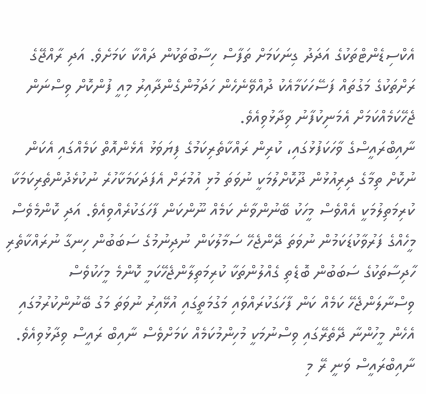އެކްސިޑެންޓްތަކުގެ އަދަދު ގިނަކަމަށް ތަފާސް ހިސާބުތަކުން ދައްކާ ކަމަށެވެ. އަދި ރާއްޖޭގެ ރަށްތަކުގެ މަގުތައް ފަސޭހަކަމާއެކު ދުއްވޭނެހެން ހަދަމުންގެންދާއިރު މިއީ ފުންކޮށް ވިސްނަން ޖެހޭކަމެއްކަމަށް އެމަނިކުފާނު ވިދާޅުވިއެވެ.
ނާއިބްރައީސްގެ ވާހަކަފުޅުގައި، ކުރިން ރައްކާތެރިކަމުގެ ފިޔަވަޅު އެޅެންއޮތް ކަމެއްގައި އެކަން ނުކޮށް ތިމާގެ ދިރިއުޅުން ދޫކޮށްލުމަކީ ނުވަތަ މުޅި އުމުރަށް އެފަދަކަމަކާހުރެ ނުކުޅެދުންތެރިކަމަކާ ކުރިމަތިލުމަކީ އެއްވެސް މީހަކު ބޭނުންވާނެ ކަމެއް ނޫންކަން ފާހަގަކުރެއްވިއެވެ. އަދި ކޮންމެވެސް މީހެއްގެ ފަރުވާކުޑަކަމުން ނުވަތަ ދޭންޖެހޭ ސަމާލުކަން ނުދިނުމުގެ ސަބަބުން ހިނގާ ނުރައްކާތެރި ހާދިސާތަކުގެ ސަބަބުން ބޮޑެތި ގެއްލުންތަކާ ކުރިމަތިލާންޖެހޭކަމީ ކޮންމެ މީހަކުވެސް ވިސްނާލަންޖެހޭ ކަމެއް ކަން ފާހަގަކުރައްވައި މަގުމަތީގައި އުޅޭއިރު ނުވަތަ މަގު ބޭނުންކުރުމުގައި އެހެން މީހުންނާ ދޭތެރޭގައި ވިސްނުމަކީ މުހިންމުކަމެއް ކަމަށްވެސް ނާއިބް ރައީސް ވިދާޅުވިއެވެ.
ނާއިބްރައީސް ވަނީ ރޭ މި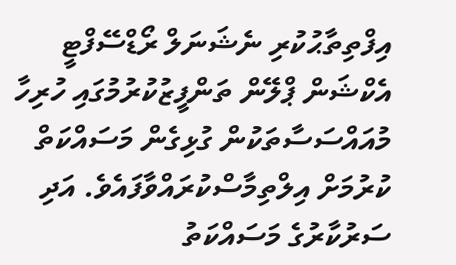އިފްތިތާޙުކުރި ނެޝަނަލް ރޯޑްސޭފްޓީ އެކްޝަން ޕްލޭން ތަންފީޒުކުރުމުގައި ހުރިހާ މުއައްސަސާތަކުން ގުޅިގެން މަސައްކަތް ކުރުމަށް އިލްތިމާސްކުރައްވާފައެވެ. އަދި ސަރުކާރުގެ މަސައްކަތު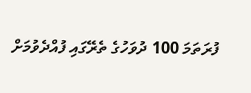ފުރަތަމަ 100 ދުވަހުގެ ތެރޭގައި ފުއްދެވުމަށް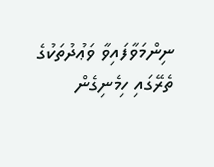ނިންމަވާފައިވާ ވަޢުދުތަކުގެ ތެރޭގައި ހިމެނިގެން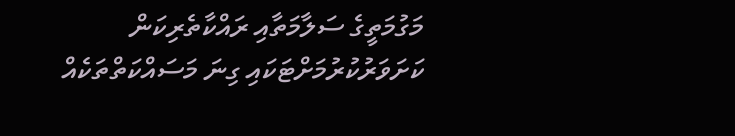މަގުމަތީގެ ސަލާމަތާއި ރައްކާތެރިކަން ކަށަވަރުކުރުމަށްޓަކައި ގިނަ މަސައްކަތްތަކެއް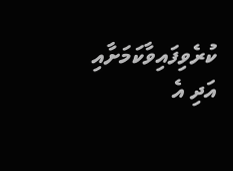ކުރެވިފައިވާކަމަށާއި އަދި އެ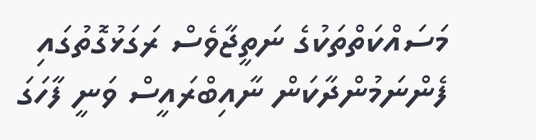މަސައްކަތްތަކުގެ ނަތީޖާވެސް ރަގަޅުގޮތުގައި ފެންނަމުންދާކަން ނާއިބްރައީސް ވަނީ ފާހަގަ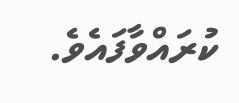ކުރައްވާފައެވެ.